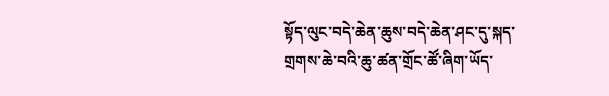སྟོད་ལུང་བདེ་ཆེན་ཆུས་བདེ་ཆེན་ཤང་དུ་སྐད་གྲགས་ཆེ་བའི་ཆུ་ཚན་གྲོང་ཚོ་ཞིག་ཡོད་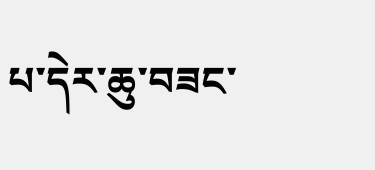པ་དེར་ཆུ་བཟང་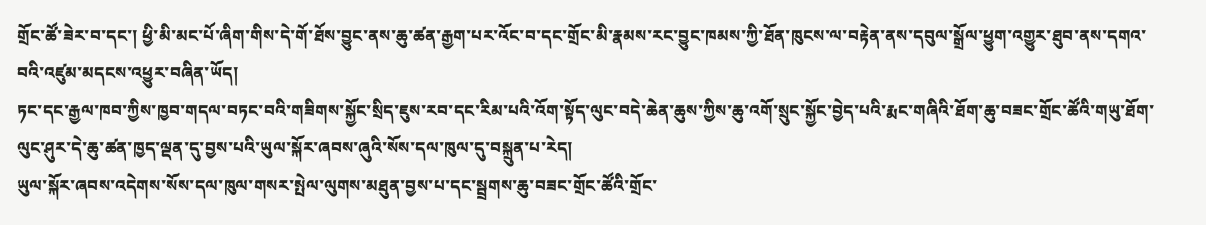གྲོང་ཚོ་ཟེར་བ་དང་། ཕྱི་མི་མང་པོ་ཞིག་གིས་དེ་གོ་ཐོས་བྱུང་ནས་ཆུ་ཚན་རྒྱག་པར་འོང་བ་དང་གྲོང་མི་རྣམས་རང་བྱུང་ཁམས་ཀྱི་ཐོན་ཁུངས་ལ་བརྟེན་ནས་དབུལ་སྒྲོལ་ཕྱུག་འགྱུར་ཐུབ་ནས་དགའ་བའི་འཛུམ་མདངས་འཕྱུར་བཞིན་ཡོད།
ཏང་དང་རྒྱལ་ཁབ་ཀྱིས་ཁྱབ་གདལ་བཏང་བའི་གཟིགས་སྐྱོང་སྲིད་ཇུས་རབ་དང་རིམ་པའི་འོག་སྟོད་ལུང་བདེ་ཆེན་ཆུས་ཀྱིས་ཆུ་འགོ་སྲུང་སྐྱོང་བྱེད་པའི་རྨང་གཞིའི་ཐོག་ཆུ་བཟང་གྲོང་ཚོའི་གཡུ་ཐོག་ལུང་ཤུར་དེ་ཆུ་ཚན་ཁྱད་ལྡན་དུ་བྱས་པའི་ཡུལ་སྐོར་ཞབས་ཞུའི་སོས་དལ་ཁུལ་དུ་བསྐྲུན་པ་རེད།
ཡུལ་སྐོར་ཞབས་འདེགས་སོས་དལ་ཁུལ་གསར་སྤེལ་ལུགས་མཐུན་བྱས་པ་དང་སྦྲགས་ཆུ་བཟང་གྲོང་ཚོའི་གྲོང་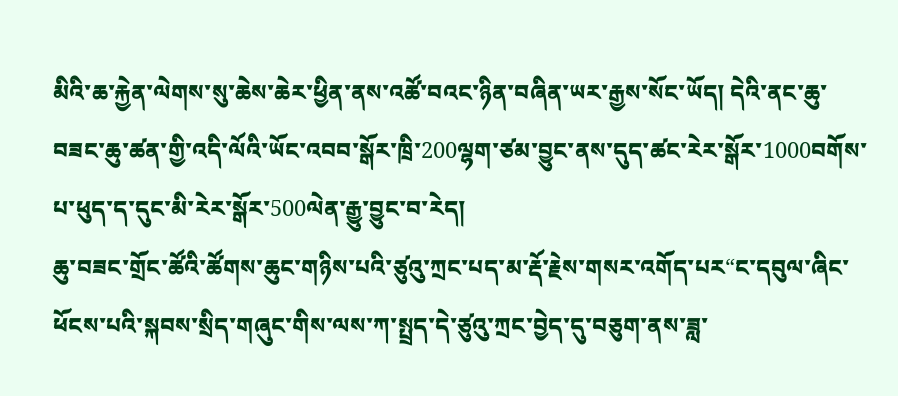མིའི་ཆ་རྐྱེན་ལེགས་སུ་ཆེས་ཆེར་ཕྱིན་ནས་འཚོ་བའང་ཉིན་བཞིན་ཡར་རྒྱས་སོང་ཡོད། དེའི་ནང་ཆུ་བཟང་ཆུ་ཚན་གྱི་འདི་ལོའི་ཡོང་འབབ་སྒོར་ཁྲི་200ལྷག་ཙམ་བྱུང་ནས་དུད་ཚང་རེར་སྒོར་1000བགོས་པ་ཕུད་ད་དུང་མི་རེར་སྒོར་500ལེན་རྒྱུ་བྱུང་བ་རེད།
ཆུ་བཟང་གྲོང་ཚོའི་ཚོགས་ཆུང་གཉིས་པའི་ཙུའུ་ཀྲང་པད་མ་རྡོ་རྗེས་གསར་འགོད་པར“ང་དབུལ་ཞིང་ཕོངས་པའི་སྐབས་སྲིད་གཞུང་གིས་ལས་ཀ་སྤྲད་དེ་ཙུའུ་ཀྲང་བྱེད་དུ་བཅུག་ནས་ཟླ་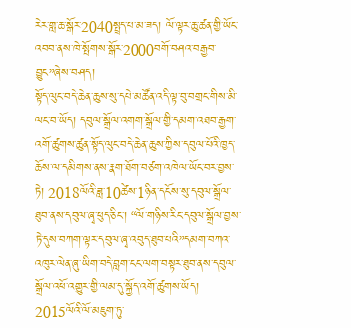རེར་གླ་ཆ་སྒོར་2040སྤྲད་པ་མ་ཟད། ལོ་ལྟར་ཆུ་ཚན་གྱི་ཡོང་འབབ་ནས་ཁེ་སྤོགས་སྒོར་2000བགོ་བཤའ་བརྒྱབ་བྱུང”ཞེས་བཤད།
སྟོད་ལུང་བདེ་ཆེན་ཆུས་སུ་དཔེ་མཚོན་འདི་ལྟ་བུ་བགྲང་གིས་མི་ལང་བ་ཡོད། དབུལ་སྒྲོལ་འགག་སྒྲོལ་གྱི་དམག་འཐབ་རྒྱག་འགོ་ཚུགས་ཚུན་སྟོད་ལུང་བདེ་ཆེན་ཆུས་ཀྱིས་དབུལ་པོའི་ཁྱད་ཆོས་ལ་དམིགས་ནས་རྣག་ཐོག་བཙག་འཁེལ་ཡོང་བར་བྱས་ཏེ། 2018ལོའི་ཟླ་10ཚེས་1ཉིན་དངོས་སུ་དབུལ་སྒྲོལ་ཐུབ་ནས་དབུལ་ཞྭ་ཕུད་ཅིང་། “ལོ་གཉིས་རིང་དབུལ་སྒྲོལ་བྱས་ཏེ་དུས་བཀག་ལྟར་དབུལ་ཞྭ་འབུད་ཐུབ་པའི”དམག་བཀའ་འཁུར་ལེན་ཞུ་ཡིག་བདེ་བླག་ངང་ལག་བསྟར་ཐུབ་ནས་དབུལ་སྒྲོལ་འཕོ་འགྱུར་གྱི་ལམ་དུ་སྐྱོད་འགོ་ཚུགས་ཡོད།
2015ལོའི་ལོ་མཇུག་ཏུ་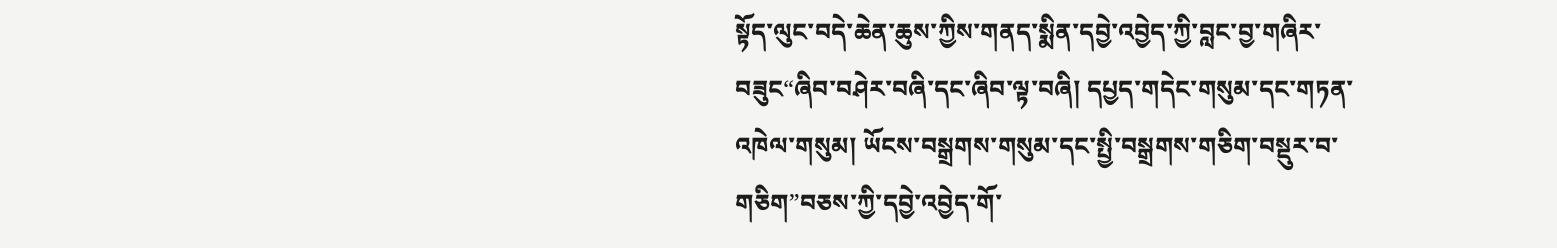སྟོད་ལུང་བདེ་ཆེན་ཆུས་ཀྱིས་གནད་སྨིན་དབྱེ་འབྱེད་ཀྱི་བླང་བྱ་གཞིར་བཟུང“ཞིབ་བཤེར་བཞི་དང་ཞིབ་ལྟ་བཞི། དཔྱད་གདེང་གསུམ་དང་གཏན་འཁེལ་གསུམ། ཡོངས་བསྒྲགས་གསུམ་དང་སྤྱི་བསྒྲགས་གཅིག་བསྡུར་བ་གཅིག”བཅས་ཀྱི་དབྱེ་འབྱེད་གོ་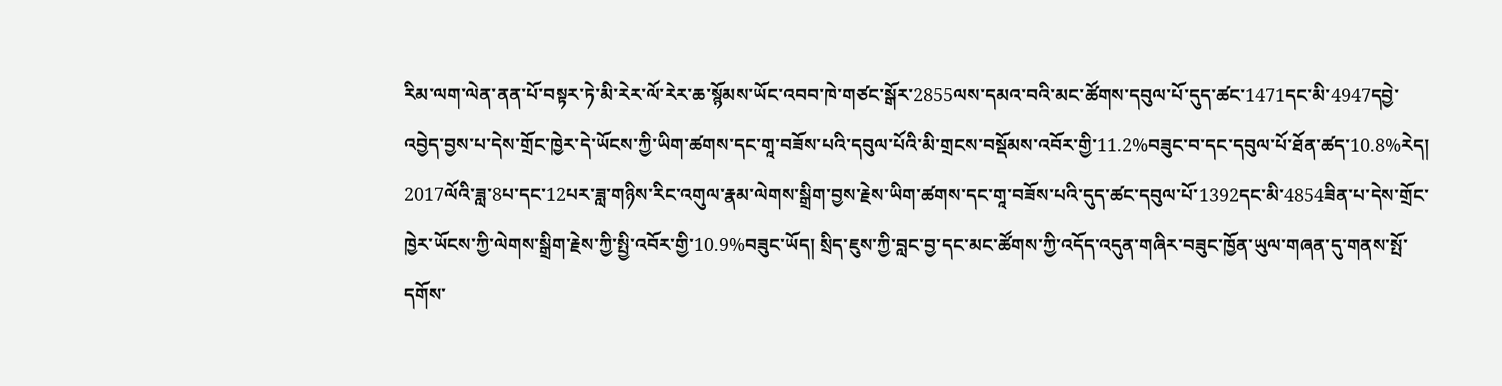རིམ་ལག་ལེན་ནན་པོ་བསྟར་ཏེ་མི་རེར་ལོ་རེར་ཆ་སྙོམས་ཡོང་འབབ་ཁེ་གཙང་སྒོར་2855ལས་དམའ་བའི་མང་ཚོགས་དབུལ་པོ་དུད་ཚང་1471དང་མི་4947དབྱེ་འབྱེད་བྱས་པ་དེས་གྲོང་ཁྱེར་དེ་ཡོངས་ཀྱི་ཡིག་ཚགས་དང་གཱ་བཟོས་པའི་དབུལ་པོའི་མི་གྲངས་བསྡོམས་འབོར་གྱི་11.2%བཟུང་བ་དང་དབུལ་པོ་ཐོན་ཚད་10.8%རེད། 2017ལོའི་ཟླ་8པ་དང་12པར་ཟླ་གཉིས་རིང་འགུལ་རྣམ་ལེགས་སྒྲིག་བྱས་རྗེས་ཡིག་ཚགས་དང་གཱ་བཟོས་པའི་དུད་ཚང་དབུལ་པོ་1392དང་མི་4854ཟིན་པ་དེས་གྲོང་ཁྱེར་ཡོངས་ཀྱི་ལེགས་སྒྲིག་རྗེས་ཀྱི་སྤྱི་འབོར་གྱི་10.9%བཟུང་ཡོད། སྲིད་ཇུས་ཀྱི་བླང་བྱ་དང་མང་ཚོགས་ཀྱི་འདོད་འདུན་གཞིར་བཟུང་ཁྱོན་ཡུལ་གཞན་དུ་གནས་སྤོ་དགོས་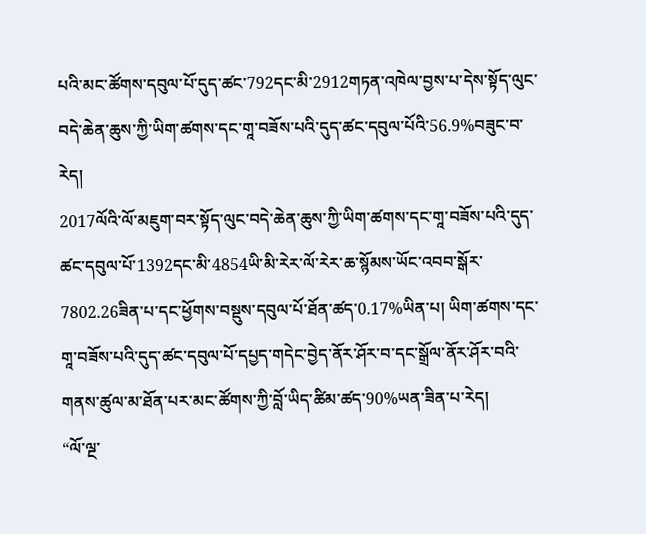པའི་མང་ཚོགས་དབུལ་པོ་དུད་ཚང་792དང་མི་2912གཏན་འཁེལ་བྱས་པ་དེས་སྟོད་ལུང་བདེ་ཆེན་ཆུས་ཀྱི་ཡིག་ཚགས་དང་གཱ་བཟོས་པའི་དུད་ཚང་དབུལ་པོའི་56.9%བཟུང་བ་རེད།
2017ལོའི་ལོ་མཇུག་བར་སྟོད་ལུང་བདེ་ཆེན་ཆུས་ཀྱི་ཡིག་ཚགས་དང་གཱ་བཟོས་པའི་དུད་ཚང་དབུལ་པོ་1392དང་མི་4854ཡི་མི་རེར་ལོ་རེར་ཆ་སྙོམས་ཡོང་འབབ་སྒོར་7802.26ཟིན་པ་དང་ཕྱོགས་བསྡུས་དབུལ་པོ་ཐོན་ཚད་0.17%ཡིན་པ། ཡིག་ཚགས་དང་གཱ་བཟོས་པའི་དུད་ཚང་དབུལ་པོ་དཔྱད་གདེང་བྱེད་ནོར་ཤོར་བ་དང་སྒྲོལ་ནོར་ཤོར་བའི་གནས་ཚུལ་མ་ཐོན་པར་མང་ཚོགས་ཀྱི་བློ་ཡིད་ཚིམ་ཚད་90%ཡན་ཟིན་པ་རེད།
“ལོ་ལྔ་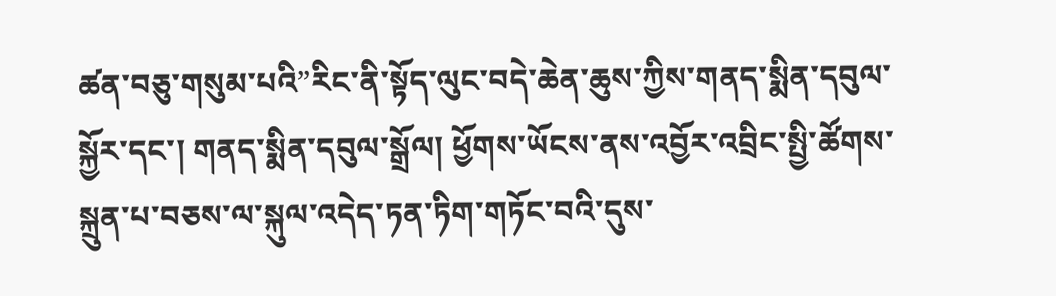ཚན་བཅུ་གསུམ་པའི”རིང་ནི་སྟོད་ལུང་བདེ་ཆེན་ཆུས་ཀྱིས་གནད་སྨིན་དབུལ་སྐྱོར་དང་། གནད་སྨིན་དབུལ་སྒྲོལ། ཕྱོགས་ཡོངས་ནས་འབྱོར་འབྲིང་སྤྱི་ཚོགས་སྐྲུན་པ་བཅས་ལ་སྐུལ་འདེད་ཏན་ཏིག་གཏོང་བའི་དུས་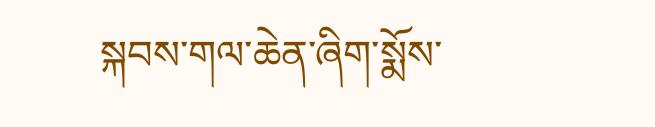སྐབས་གལ་ཆེན་ཞིག་སྨོས་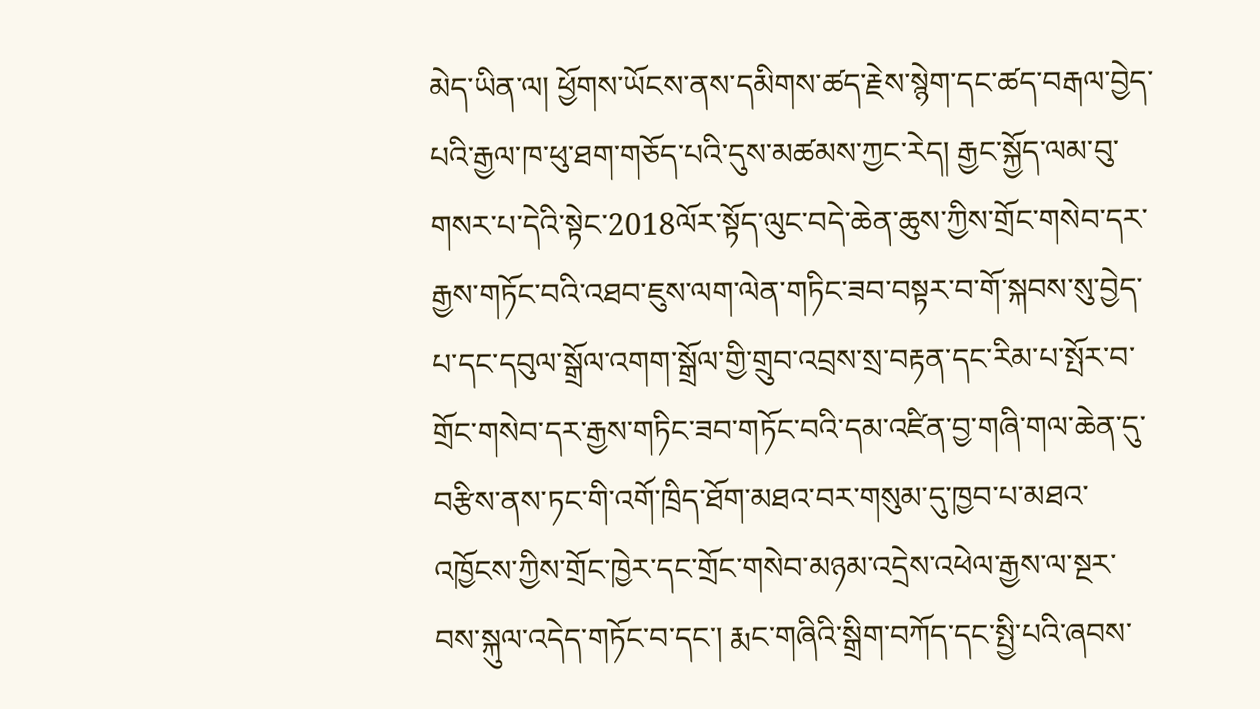མེད་ཡིན་ལ། ཕྱོགས་ཡོངས་ནས་དམིགས་ཚད་རྗེས་སྙེག་དང་ཚད་བརྒལ་བྱེད་པའི་རྒྱལ་ཁ་ཕུ་ཐག་གཅོད་པའི་དུས་མཚམས་ཀྱང་རེད། རྒྱང་སྐྱོད་ལམ་བུ་གསར་པ་དེའི་སྟེང་2018ལོར་སྟོད་ལུང་བདེ་ཆེན་ཆུས་ཀྱིས་གྲོང་གསེབ་དར་རྒྱས་གཏོང་བའི་འཐབ་ཇུས་ལག་ལེན་གཏིང་ཟབ་བསྟར་བ་གོ་སྐབས་སུ་བྱེད་པ་དང་དབུལ་སྒྲོལ་འགག་སྒྲོལ་གྱི་གྲུབ་འབྲས་སྲ་བརྟན་དང་རིམ་པ་སྤོར་བ་གྲོང་གསེབ་དར་རྒྱས་གཏིང་ཟབ་གཏོང་བའི་དམ་འཛིན་བྱ་གཞི་གལ་ཆེན་དུ་བརྩིས་ནས་ཏང་གི་འགོ་ཁྲིད་ཐོག་མཐའ་བར་གསུམ་དུ་ཁྱབ་པ་མཐའ་འཁྱོངས་ཀྱིས་གྲོང་ཁྱེར་དང་གྲོང་གསེབ་མཉམ་འདྲེས་འཕེལ་རྒྱས་ལ་སྔར་བས་སྐུལ་འདེད་གཏོང་བ་དང་། རྨང་གཞིའི་སྒྲིག་བཀོད་དང་སྤྱི་པའི་ཞབས་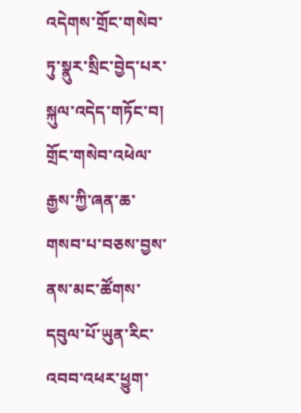འདེགས་གྲོང་གསེབ་ཏུ་སྣུར་སྲིང་བྱེད་པར་སྐུལ་འདེད་གཏོང་བ། གྲོང་གསེབ་འཕེལ་རྒྱས་ཀྱི་ཞན་ཆ་གསབ་པ་བཅས་བྱས་ནས་མང་ཚོགས་དབུལ་པོ་ཡུན་རིང་འབབ་འཕར་ཕྱུག་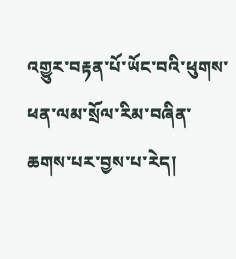འགྱུར་བརྟན་པོ་ཡོང་བའི་ཕུགས་ཕན་ལམ་སྲོལ་རིམ་བཞིན་ཆགས་པར་བྱས་པ་རེད།